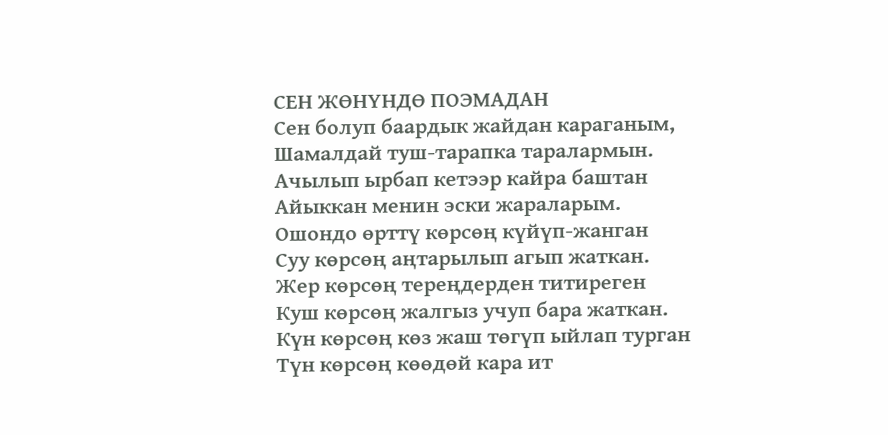СЕН ЖӨНҮНДӨ ПОЭМАДАН
Сен болуп баардык жайдан караганым,
Шамалдай туш-тарапка таралармын.
Ачылып ырбап кетээр кайра баштан
Айыккан менин эски жараларым.
Ошондо өрттү көрсөң күйүп-жанган
Суу көрсөң аңтарылып агып жаткан.
Жер көрсөң тереңдерден титиреген
Куш көрсөң жалгыз учуп бара жаткан.
Күн көрсөң көз жаш төгүп ыйлап турган
Түн көрсөң көөдөй кара ит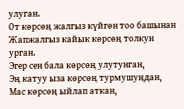улуган.
От көрсөң жалгыз күйгөн тоо башынан
Жапжалгыз кайык көрсөң толкун урган.
Эгер сен бала көрсөң улутунган,
Эң катуу ыза көрсөң турмушуңдан,
Мас көрсөң ыйлап аткан,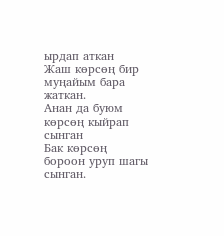ырдап аткан
Жаш көрсөң бир муңайым бара жаткан.
Анан да буюм көрсөң кыйрап сынган
Бак көрсөң бороон уруп шагы сынган.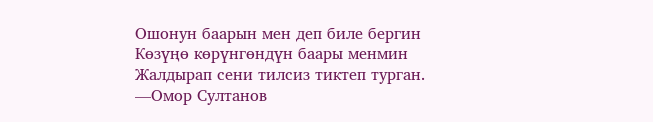Ошонун баарын мен деп биле бергин
Көзүңө көрүнгөндүн баары менмин
Жалдырап сени тилсиз тиктеп турган.
—Омор Султанов